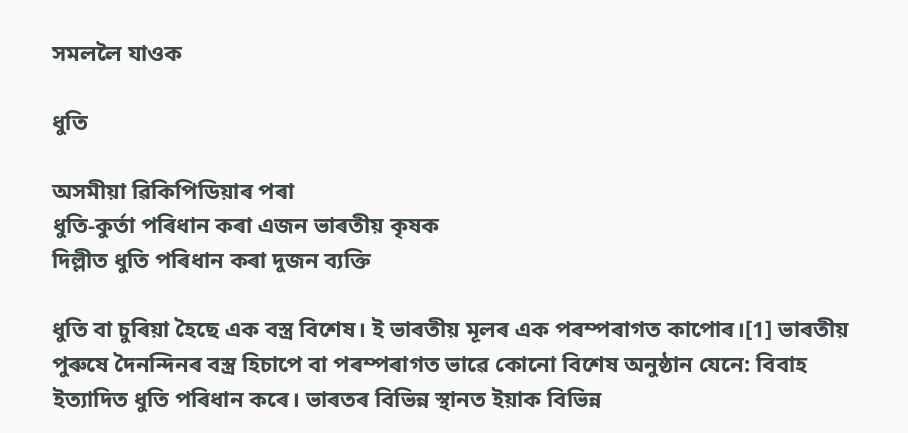সমললৈ যাওক

ধুতি

অসমীয়া ৱিকিপিডিয়াৰ পৰা
ধুতি-কুৰ্তা পৰিধান কৰা এজন ভাৰতীয় কৃষক
দিল্লীত ধুতি পৰিধান কৰা দুজন ব্যক্তি

ধুতি বা চুৰিয়া হৈছে এক বস্ত্ৰ বিশেষ। ই ভাৰতীয় মূলৰ এক পৰম্পৰাগত কাপোৰ।[1] ভাৰতীয় পুৰুষে দৈনন্দিনৰ বস্ত্ৰ হিচাপে বা পৰম্পৰাগত ভাৱে কোনো বিশেষ অনুষ্ঠান যেনে: বিবাহ ইত্যাদিত ধুতি পৰিধান কৰে। ভাৰতৰ বিভিন্ন স্থানত ইয়াক বিভিন্ন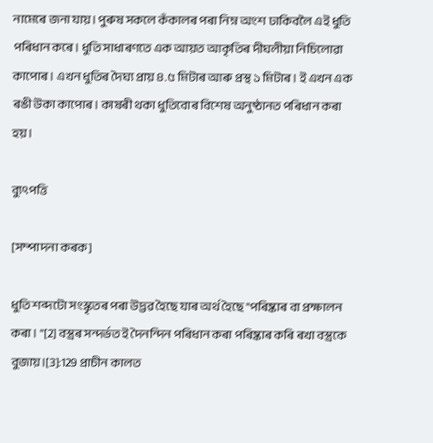নামেৰে জনা যায়। পুৰুষ সকলে কঁকালৰ পৰা নিম্ন অংশ ঢাকিবলৈ এই ধুতি পৰিধান কৰে। ধুতি সাধাৰণতে এক আয়ত আকৃতিৰ দীঘলীয়া নিচিলোৱা কাপোৰ। এখন ধুতিৰ দৈঘ্য প্ৰায় ৪.৫ মিটাৰ আৰু প্ৰস্থ ১ মিটাৰ। ই এখন এক ৰঙী উকা কাপোৰ। কাষৰী থকা ধুতিবোৰ বিশেষ অনুষ্ঠানত পৰিধান কৰা হয়।

ব্যুৎপত্তি

[সম্পাদনা কৰক]

ধুতি শব্দটো সংস্কৃতৰ পৰা উদ্ভৱ হৈছে যাৰ অৰ্থ হৈছে "পৰিষ্কাৰ বা প্ৰক্ষালন কৰা। "[2] বস্ত্ৰৰ সন্দৰ্ভত ই দৈনন্দিন পৰিধান কৰা পৰিষ্কাৰ কৰি ৰখা বস্ত্ৰকে বুজায়।[3]:129 প্ৰাচীন কালত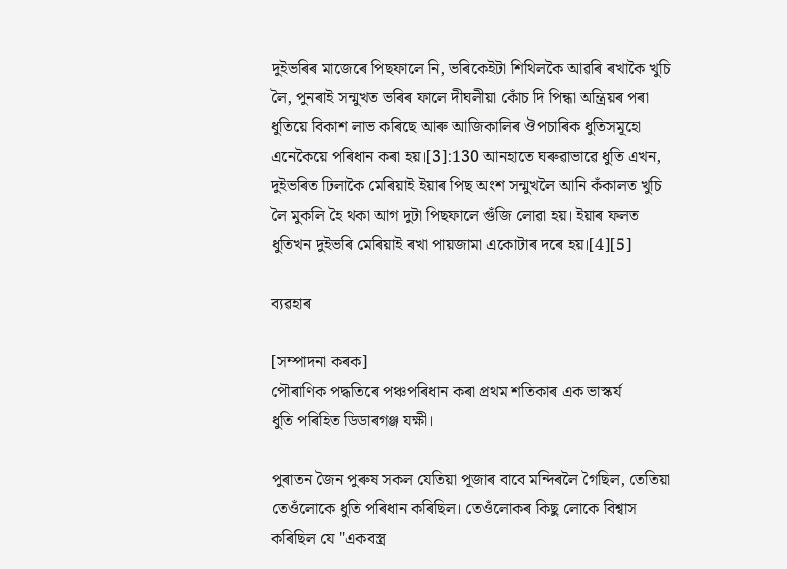দুইভৰিৰ মাজেৰে পিছফালে নি, ভৰিকেইটা শিথিলকৈ আৱৰি ৰখাকৈ খুচি লৈ, পুনৰাই সন্মুখত ভৰিৰ ফালে দীঘলীয়া কোঁচ দি পিন্ধা অন্ত্ৰিয়ৰ পৰা ধুতিয়ে বিকাশ লাভ কৰিছে আৰু আজিকালিৰ ঔপচাৰিক ধুতিসমূহো এনেকৈয়ে পৰিধান কৰা হয়।[3]:130 আনহাতে ঘৰুৱাভাৱে ধুতি এখন, দুইভৰিত ঢিলাকৈ মেৰিয়াই ইয়াৰ পিছ অংশ সন্মুখলৈ আনি কঁ‌কালত খুচি লৈ মুকলি হৈ থকা আগ দুটা পিছফালে গুঁ‌জি লোৱা হয়। ইয়াৰ ফলত ধুতিখন দুইভৰি মেৰিয়াই ৰখা পায়জামা একোটাৰ দৰে হয়।[4][5]

ব্যৱহাৰ

[সম্পাদনা কৰক]
পৌৰাণিক পদ্ধতিৰে পঞ্চপৰিধান কৰা প্ৰথম শতিকাৰ এক ভাস্কৰ্য
ধুতি পৰিহিত ডিডাৰগঞ্জ যক্ষী।

পুৰাতন জৈন পুৰুষ সকল যেতিয়া পূজাৰ বাবে মন্দিৰলৈ গৈছিল, তেতিয়া তেওঁলোকে ধুতি পৰিধান কৰিছিল। তেওঁলোকৰ কিছু লোকে বিশ্বাস কৰিছিল যে "একবস্ত্ৰ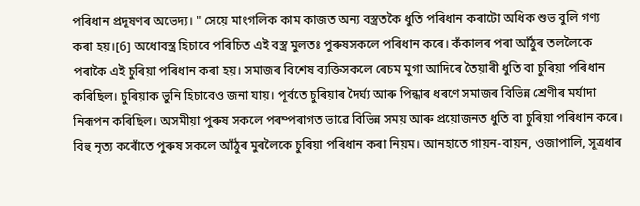পৰিধান প্ৰদূষণৰ অভেদ্য। " সেয়ে মাংগলিক কাম কাজত অন্য বস্ত্ৰতকৈ ধুতি পৰিধান কৰাটো অধিক শুভ বুলি গণ্য কৰা হয়।[6] অধোবস্ত্ৰ হিচাবে পৰিচিত এই বস্ত্ৰ মুলতঃ পুৰুষসকলে পৰিধান কৰে। কঁকালৰ পৰা আঁঠুৰ তললৈকে পৰাকৈ এই চুৰিয়া পৰিধান কৰা হয়। সমাজৰ বিশেষ ব্যক্তিসকলে ৰেচম মুগা আদিৰে তৈয়াৰী ধুতি বা চুৰিয়া পৰিধান কৰিছিল। চুৰিয়াক ভুনি হিচাবেও জনা যায়। পূৰ্বতে চুৰিয়াৰ দৈৰ্ঘ্য আৰু পিন্ধাৰ ধৰণে সমাজৰ বিভিন্ন শ্ৰেণীৰ মৰ্যাদা নিৰূপন কৰিছিল। অসমীয়া পুৰুষ সকলে পৰম্পৰাগত ভাৱে বিভিন্ন সময় আৰু প্ৰয়োজনত ধুতি বা চুৰিয়া পৰিধান কৰে। বিহু নৃত্য কৰোঁতে পুৰুষ সকলে আঁঠুৰ মুৰলৈকে চুৰিয়া পৰিধান কৰা নিয়ম। আনহাতে গায়ন-বায়ন, ওজাপালি, সূত্ৰধাৰ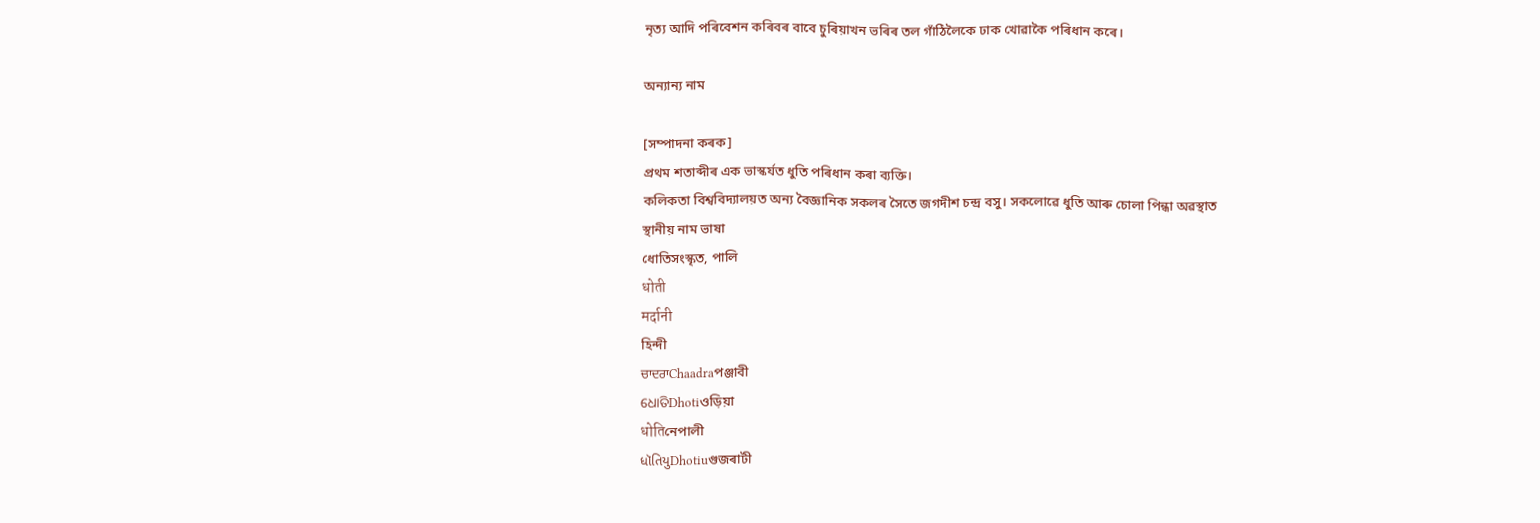নৃত্য আদি পৰিবেশন কৰিবৰ বাবে চুৰিয়াখন ভৰিৰ তল গাঁঠিলৈকে ঢাক খোৱাকৈ পৰিধান কৰে।

অন্যান্য নাম

[সম্পাদনা কৰক]
প্ৰথম শতাব্দীৰ এক ভাস্কৰ্যত ধুতি পৰিধান কৰা ব্যক্তি।
কলিকতা বিশ্ববিদ্যালয়ত অন্য বৈজ্ঞানিক সকলৰ সৈতে জগদীশ চন্দ্ৰ বসু। সকলোৱে ধুতি আৰু চোলা পিন্ধা অৱস্থাত
স্থানীয় নাম ভাষা
ধোতিসংস্কৃত, পালি
धोती
मर्दानी
হিন্দী
ਚਾਦਰਾChaadraপঞ্জাবী
ଧୋତିDhotiওড়িয়া
धोतिনেপালী
ધૉતિયુDhotiuগুজৰাটী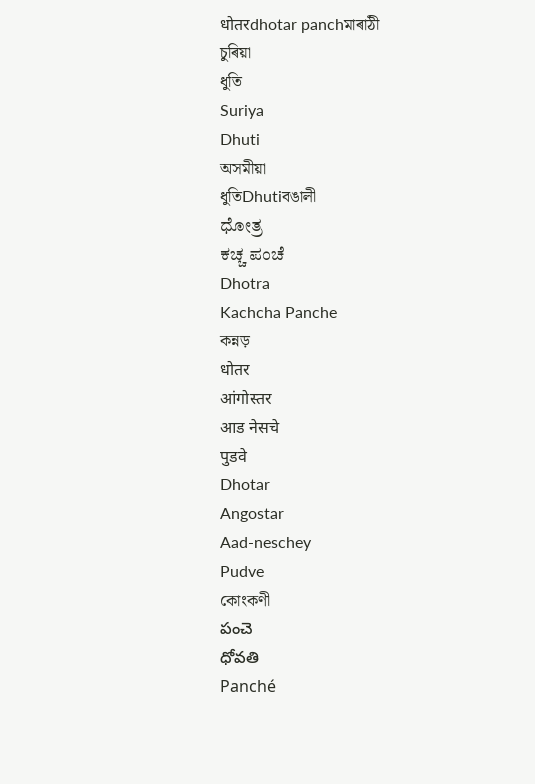धोतरdhotar panchমাৰাঠী
চুৰিয়া
ধুতি
Suriya
Dhuti
অসমীয়া
ধুতিDhutiবঙালী
ಧೋತ್ರ
ಕಚ್ಚ ಪಂಚೆ
Dhotra
Kachcha Panche
কন্নড়
धोतर
आंगोस्तर
आड नेसचे
पुडवे
Dhotar
Angostar
Aad-neschey
Pudve
কোংকণী
పంచె
ధోవతి
Panché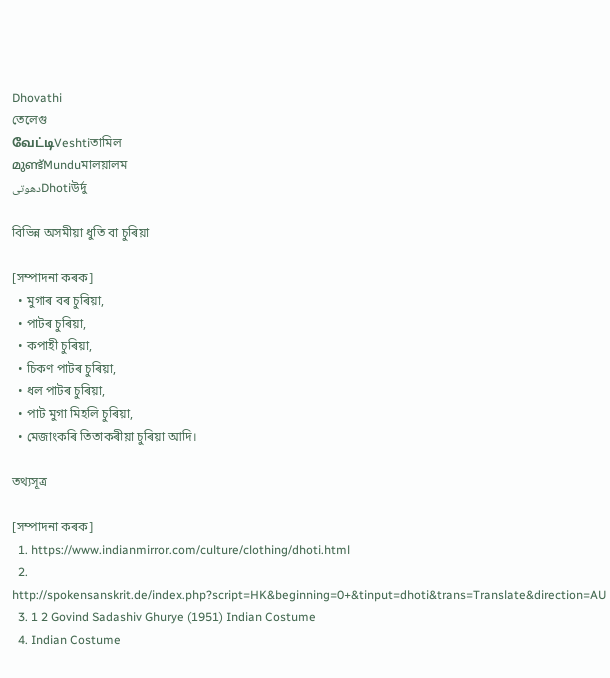Dhovathi
তেলেগু
வேட்டிVeshtiতামিল
മുണ്ട്Munduমালয়ালম
دھوتیDhotiউৰ্দু

বিভিন্ন অসমীয়া ধুতি বা চুৰিয়া

[সম্পাদনা কৰক]
  • মুগাৰ বৰ চুৰিয়া,
  • পাটৰ চুৰিয়া,
  • কপাহী চুৰিয়া,
  • চিকণ পাটৰ চুৰিয়া,
  • ধল পাটৰ চুৰিয়া,
  • পাট মুগা মিহলি চুৰিয়া,
  • মেজাংকৰি তিতাকৰীয়া চুৰিয়া আদি।

তথ্যসূত্ৰ

[সম্পাদনা কৰক]
  1. https://www.indianmirror.com/culture/clothing/dhoti.html
  2. http://spokensanskrit.de/index.php?script=HK&beginning=0+&tinput=dhoti&trans=Translate&direction=AU
  3. 1 2 Govind Sadashiv Ghurye (1951) Indian Costume
  4. Indian Costume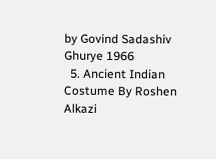by Govind Sadashiv Ghurye 1966
  5. Ancient Indian Costume By Roshen Alkazi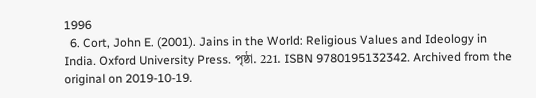1996
  6. Cort, John E. (2001). Jains in the World: Religious Values and Ideology in India. Oxford University Press. পৃষ্ঠা. 221. ISBN 9780195132342. Archived from the original on 2019-10-19.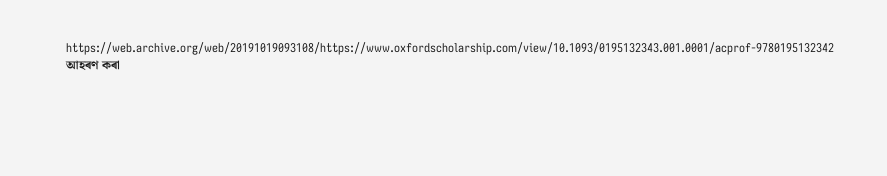https://web.archive.org/web/20191019093108/https://www.oxfordscholarship.com/view/10.1093/0195132343.001.0001/acprof-9780195132342 আহৰণ কৰা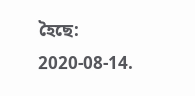হৈছে: 2020-08-14.